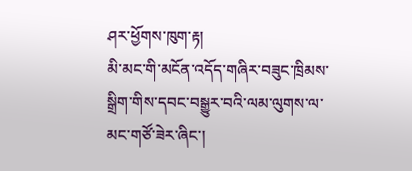ཤར་ཕྱོགས་ཁུག་རྟ།
མི་མང་གི་མངོན་འདོད་གཞིར་བཟུང་ཁྲིམས་སྒྲིག་གིས་དབང་བསྒྱུར་བའི་ལམ་ལུགས་ལ་མང་གཙོ་ཟེར་ཞིང་།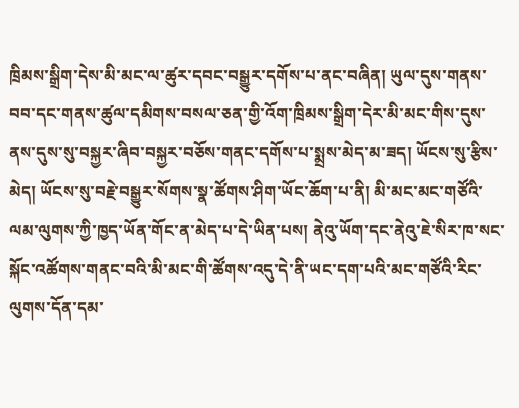ཁྲིམས་སྒྲིག་དེས་མི་མང་ལ་ཚུར་དབང་བསྒྱུར་དགོས་པ་ནང་བཞིན། ཡུལ་དུས་གནས་བབ་དང་གནས་ཚུལ་དམིགས་བསལ་ཅན་གྱི་འོག་ཁྲིམས་སྒྲིག་དེར་མི་མང་གིས་དུས་ནས་དུས་སུ་བསྐྱར་ཞིབ་བསྐྱར་བཅོས་གནང་དགོས་པ་སྨྲས་མེད་མ་ཟད། ཡོངས་སུ་རྩིས་མེད། ཡོངས་སུ་བརྗེ་བསྒྱུར་སོགས་སྣ་ཚོགས་ཤིག་ཡོང་ཆོག་པ་ནི། མི་མང་མང་གཙོའི་ལམ་ལུགས་ཀྱི་ཁྱད་ཡོན་གོང་ན་མེད་པ་དེ་ཡིན་པས། ནེའུ་ཡོག་དང་ནེའུ་ཇེ་སིར་ཁ་སང་སྐོང་འཚོགས་གནང་བའི་མི་མང་གི་ཚོགས་འདུ་དེ་ནི་ཡང་དག་པའི་མང་གཙོའི་རིང་ལུགས་དོན་དམ་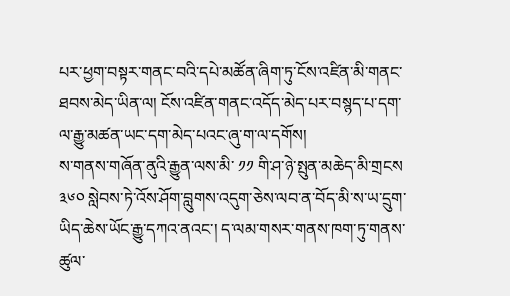པར་ཕྱག་བསྟར་གནང་བའི་དཔེ་མཚོན་ཞིག་ཏུ་ངོས་འཛིན་མི་གནང་ཐབས་མེད་ཡིན་ལ། ངོས་འཛིན་གནང་འདོད་མེད་པར་བསྙད་པ་དག་ལ་རྒྱུ་མཚན་ཡང་དག་མེད་པའང་ཞུ་ག་ལ་དགོས།
ས་གནས་གཞོན་ནུའི་རྒྱུན་ལས་མི་ ༡༡ གི་ཤ་ཉེ་སྤུན་མཆེད་མི་གྲངས ༣༦༠ སླེབས་ཏེ་འོས་ཤོག་བླུགས་འདུག་ཅེས་ལབ་ན་བོད་མི་ས་ཡ་དྲུག་ཡིད་ཆེས་ཡོང་རྒྱུ་དཀའ་ནའང་། ད་ལམ་གསར་གནས་ཁག་ཏུ་གནས་ཚུལ་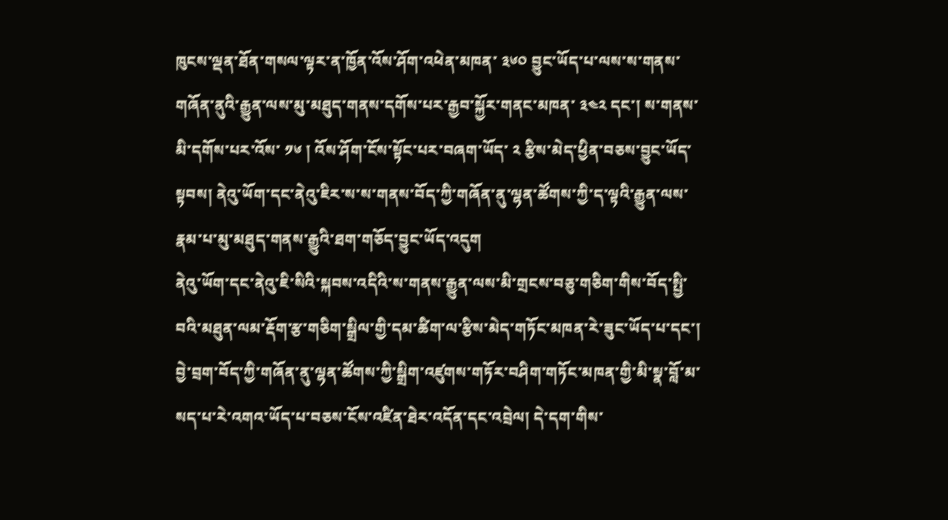ཁུངས་ལྡན་ཐོན་གསལ་ལྟར་ན་ཁྱོན་འོས་ཤོག་འཕེན་མཁན་ ༣༦༠ བྱུང་ཡོད་པ་ལས་ས་གནས་གཞོན་ནུའི་རྒྱུན་ལས་མུ་མཐུད་གནས་དགོས་པར་རྒྱབ་སྐྱོར་གནང་མཁན་ ༣༤༢ དང་། ས་གནས་མི་དགོས་པར་འོས་ ༡༦ ། འོས་ཤོག་ངོས་སྟོང་པར་བཞག་ཡོད་ ༢ རྩིས་མེད་ཕྱིན་བཅས་བྱུང་ཡོད་སྟབས། ནེའུ་ཡོག་དང་ནེའུ་ཇིར་ས་ས་གནས་བོད་ཀྱི་གཞོན་ནུ་ལྷན་ཚོགས་ཀྱི་ད་ལྟའི་རྒྱུན་ལས་རྣམ་པ་མུ་མཐུད་གནས་རྒྱུའི་ཐག་གཅོད་བྱུང་ཡོད་འདུག
ནེའུ་ཡོག་དང་ནེའུ་ཇི་སིའི་སྐབས་འདིའི་ས་གནས་རྒྱུན་ལས་མི་གྲངས་བཅུ་གཅིག་གིས་བོད་སྤྱི་བའི་མཐུན་ལམ་རྡོག་རྩ་གཅིག་སྒྲིལ་གྱི་དམ་ཚིག་ལ་རྩིས་མེད་གཏོང་མཁན་རེ་ཟུང་ཡོད་པ་དང་། བྱེ་བྲག་བོད་ཀྱི་གཞོན་ནུ་ལྷན་ཚོགས་ཀྱི་སྒྲིག་འཛུགས་གཏོར་བཤིག་གཏོང་མཁན་གྱི་མི་སྣ་བློ་མ་སད་པ་རེ་འགའ་ཡོད་པ་བཅས་ངོས་འཛིན་ཐེར་འདོན་དང་འབྲེལ། དེ་དག་གིས་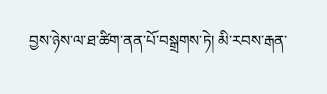བྱས་ཉེས་ལ་ཐ་ཚིག་ནན་པོ་བསྒྲགས་ཏེ། མི་རབས་རྒན་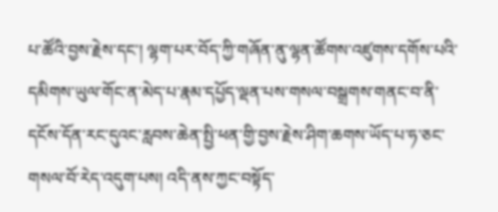པ་ཚོའི་བྱས་རྗེས་དང་། ལྷག་པར་བོད་ཀྱི་གཞོན་ནུ་ལྷན་ཚོགས་འཛུགས་དགོས་པའི་དམིགས་ཡུལ་གོང་ན་མེད་པ་རྣམ་དཔྱོད་ལྡན་པས་གསལ་བསྒྲགས་གནང་བ་ནི་དངོས་དོན་རང་དུའང་རླབས་ཆེན་སྤྱི་ཕན་གྱི་བྱས་རྗེས་ཤིག་ཆགས་ཡོད་པ་ཧ་ཅང་གསལ་བོ་རེད་འདུག་པས། འདི་ནས་ཀྱང་བསྟོད་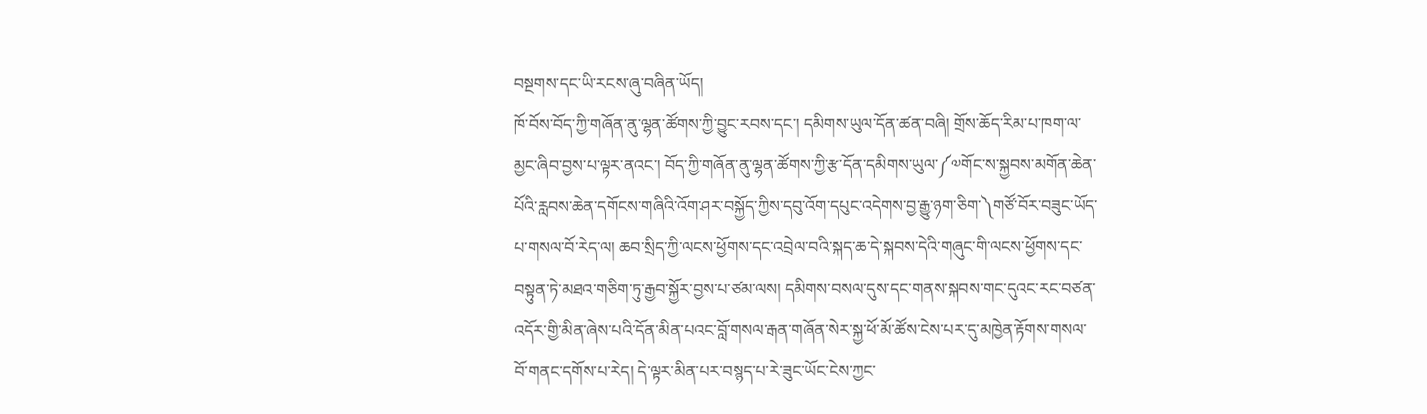བསྔགས་དང་ཡི་རངས་ཞུ་བཞིན་ཡོད།
ཁོ་བོས་བོད་ཀྱི་གཞོན་ནུ་ལྷན་ཚོགས་ཀྱི་བྱུང་རབས་དང་། དམིགས་ཡུལ་དོན་ཚན་བཞི། གྲོས་ཆོད་རིམ་པ་ཁག་ལ་མྱང་ཞིབ་བྱས་པ་ལྟར་ནའང་། བོད་ཀྱི་གཞོན་ནུ་ལྷན་ཚོགས་ཀྱི་རྩ་དོན་དམིགས་ཡུལ་༼༧གོང་ས་སྐྱབས་མགོན་ཆེན་པོའི་རླབས་ཆེན་དགོངས་གཞིའི་འོག་ཤར་བསྐྱོད་ཀྱིས་དབུ་འོག་དཔུང་འདེགས་བྱ་རྒྱུ་ཉག་ཅིག་༽གཙོ་བོར་བཟུང་ཡོད་པ་གསལ་བོ་རེད་ལ། ཆབ་སྲིད་ཀྱི་ལངས་ཕྱོགས་དང་འབྲེལ་བའི་སྐད་ཆ་དེ་སྐབས་དེའི་གཞུང་གི་ལངས་ཕྱོགས་དང་བསྟུན་ཏེ་མཐའ་གཅིག་ཏུ་རྒྱབ་སྐྱོར་བྱས་པ་ཙམ་ལས། དམིགས་བསལ་དུས་དང་གནས་སྐབས་གང་དུའང་རང་བཙན་འདོར་གྱི་མིན་ཞེས་པའི་དོན་མིན་པའང་བློ་གསལ་རྒན་གཞོན་སེར་སྐྱ་ཕོ་མོ་ཚོས་ངེས་པར་དུ་མཁྱེན་རྟོགས་གསལ་བོ་གནང་དགོས་པ་རེད། དེ་ལྟར་མིན་པར་བསྙད་པ་རེ་ཟུང་ཡོང་ངེས་ཀྱང་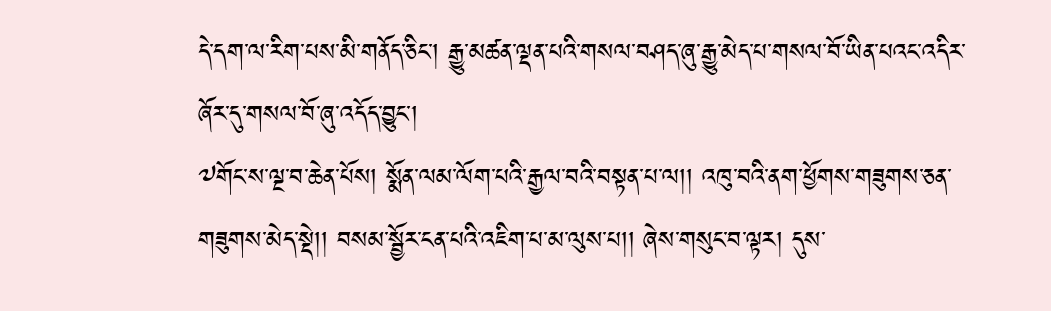དེ་དག་ལ་རིག་པས་མི་གནོད་ཅིང་། རྒྱུ་མཚན་ལྡན་པའི་གསལ་བཤད་ཞུ་རྒྱུ་མེད་པ་གསལ་བོ་ཡིན་པའང་འདིར་ཞོར་དུ་གསལ་བོ་ཞུ་འདོད་བྱུང་།
༧གོང་ས་ལྔ་བ་ཆེན་པོས། སྨོན་ལམ་ལོག་པའི་རྒྱལ་བའི་བསྟན་པ་ལ།། འཁུ་བའི་ནག་ཕྱོགས་གཟུགས་ཅན་གཟུགས་མེད་སྡེ།། བསམ་སྦྱོར་ངན་པའི་འཇིག་པ་མ་ལུས་པ།། ཞེས་གསུང་བ་ལྟར། དུས་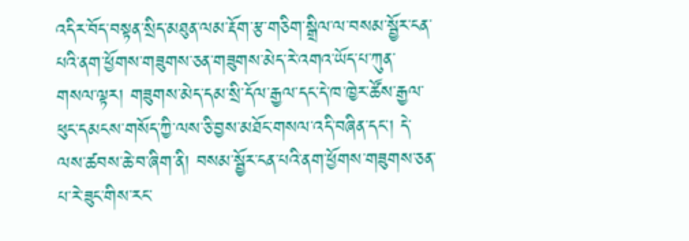འདིར་བོད་བསྟན་སྲིད་མཐུན་ལམ་རྡོག་རྩ་གཅིག་སྒྲིལ་ལ་བསམ་སྦྱོར་ངན་པའི་ནག་ཕྱོགས་གཟུགས་ཅན་གཟུགས་མེད་རེ་འགའ་ཡོད་པ་ཀུན་གསལ་ལྟར། གཟུགས་མེད་དམ་སྲི་དོལ་རྒྱལ་དང་དེ་ཁ་ཁྱེར་ཚོས་རྒྱལ་ཕུང་དམངས་གསོད་ཀྱི་ལས་ཅི་བྱས་མཐོང་གསལ་འདི་བཞིན་དང་། དེ་ལས་ཚབས་ཆེ་བ་ཞིག་ནི། བསམ་སྦྱོར་ངན་པའི་ནག་ཕྱོགས་གཟུགས་ཅན་པ་རེ་ཟུང་གིས་རང་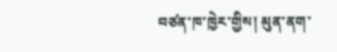བཙན་ཁ་ཁྱེར་གྱིས། མུན་ནག་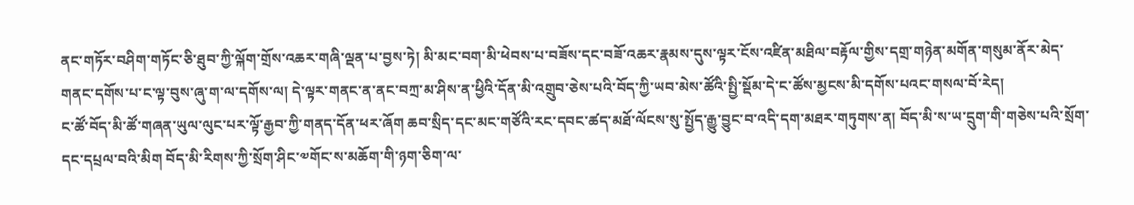ནང་གཏོར་བཤིག་གཏོང་ཅི་ཐུབ་ཀྱི་ལྐོག་གྲོས་འཆར་གཞི་ལྡན་པ་བྱས་ཏེ། མི་མང་བག་མི་ཕེབས་པ་བཟོས་དང་བཟོ་འཆར་རྣམས་དུས་ལྟར་ངོས་འཛིན་མཐིལ་བརྟོལ་གྱིས་དགྲ་གཉེན་མགོན་གསུམ་ནོར་མེད་གནང་དགོས་པ་ང་ལྟ་བུས་ཞུ་ག་ལ་དགོས་ལ། དེ་ལྟར་གནང་ན་ནང་བཀྲ་མ་ཤིས་ན་ཕྱིའི་དོན་མི་འགྲུབ་ཅེས་པའི་བོད་ཀྱི་ཡབ་མེས་ཚོའི་སྤྱི་སྡོམ་དེ་ང་ཚོས་མྱངས་མི་དགོས་པའང་གསལ་བོ་རེད།
ང་ཚོ་བོད་མི་ཚོ་གཞན་ཡུལ་ལུང་པར་ལྟོ་རྒྱབ་ཀྱི་གནད་དོན་ཕར་ཞོག ཆབ་སྲིད་དང་མང་གཙོའི་རང་དབང་ཚད་མཐོ་ལོངས་སུ་སྤྱོད་རྒྱུ་བྱུང་བ་འདི་དག་མཐར་གཏུགས་ན། བོད་མི་ས་ཡ་དྲུག་གི་གཅེས་པའི་སྲོག་དང་དཔྲལ་བའི་མིག བོད་མི་རིགས་ཀྱི་སྲོག་ཤིང་༧གོང་ས་མཆོག་གི་ཉག་ཅིག་ལ་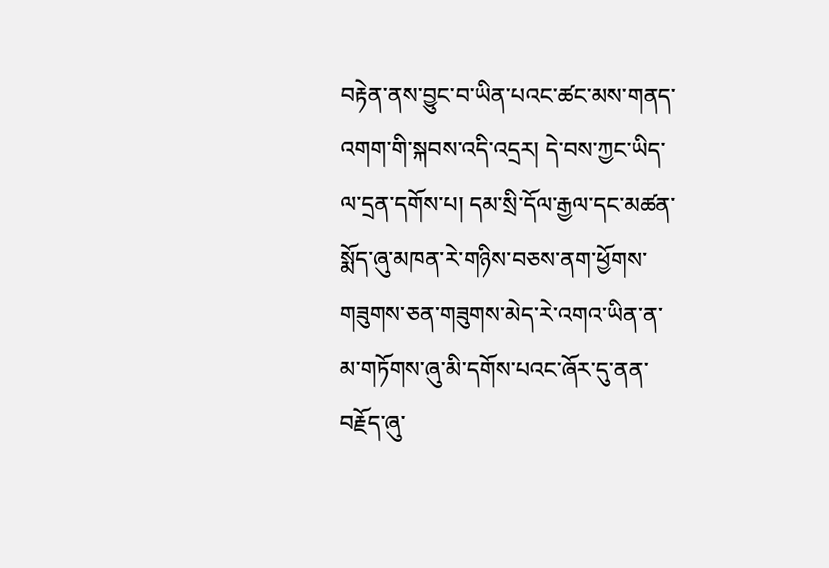བརྟེན་ནས་བྱུང་བ་ཡིན་པའང་ཚང་མས་གནད་འགག་གི་སྐབས་འདི་འདྲར། དེ་བས་ཀྱང་ཡིད་ལ་དྲན་དགོས་པ། དམ་སྲི་དོལ་རྒྱལ་དང་མཚན་སྨོད་ཞུ་མཁན་རེ་གཉིས་བཅས་ནག་ཕྱོགས་གཟུགས་ཅན་གཟུགས་མེད་རེ་འགའ་ཡིན་ན་མ་གཏོགས་ཞུ་མི་དགོས་པའང་ཞོར་དུ་ནན་བརྗོད་ཞུ་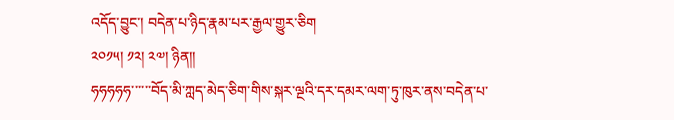འདོད་བྱུང་། བདེན་པ་ཉིད་རྣམ་པར་རྒྱལ་གྱུར་ཅིག
༢༠༡༥། ༡༢། ༢༧། ཉིན།།
ཧཧཧཧཧ་་་་་་བོད་མི་ཀླད་མེད་ཅིག་གིས་སྐར་ལྔའི་དར་དམར་ལག་ཏུ་ཁུར་ནས་བདེན་པ་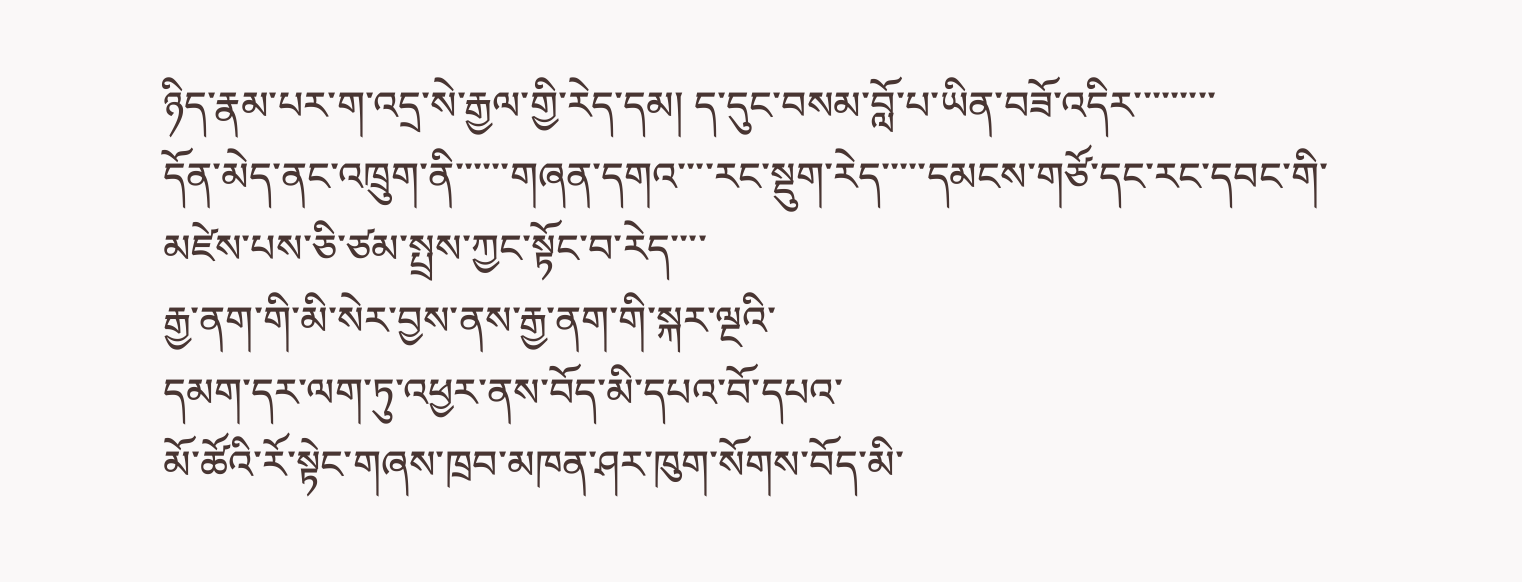ཉིད་རྣམ་པར་ག་འདྲ་སེ་རྒྱལ་གྱི་རེད་དམ། ད་དུང་བསམ་བློ་པ་ཡིན་བཟོ་འདིར་་་་་་་་་
དོན་མེད་ནང་འཁྲུག་ནི་་་་་་གཞན་དགའ་་་་རང་སྡུག་རེད་་་་་དམངས་གཙོ་དང་རང་དབང་གི་མཛེས་པས་ཅི་ཙམ་སྤྲས་ཀྱང་སྟོང་བ་རེད་་་་
རྒྱ་ནག་གི་མི་སེར་བྱས་ནས་རྒྱ་ནག་གི་སྐར་ལྔའི་
དམག་དར་ལག་ཏུ་འཕྱར་ནས་བོད་མི་དཔའ་བོ་དཔའ་
མོ་ཚོའི་རོ་སྟེང་གཞས་ཁྲབ་མཁན་ཤར་ཁུག་སོགས་བོད་མི་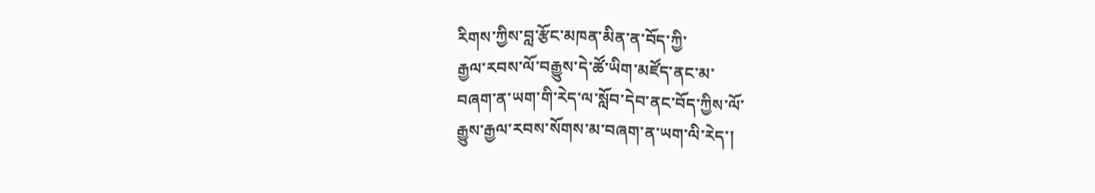རིགས་ཀྱིས་བླ་རྩོང་མཁན་མིན་ན་བོད་ཀྱི་
རྒྱལ་རབས་ལོ་བརྒྱུས་དེ་ཚོ་ཡིག་མཛོད་ནང་མ་
བཞག་ན་ཡག་གི་རེད་ལ་སློབ་དེབ་ནང་བོད་ཀྱིས་ལོ་
རྒྱུས་རྒྱལ་རབས་སོགས་མ་བཞག་ན་ཡག་ལི་རེད་།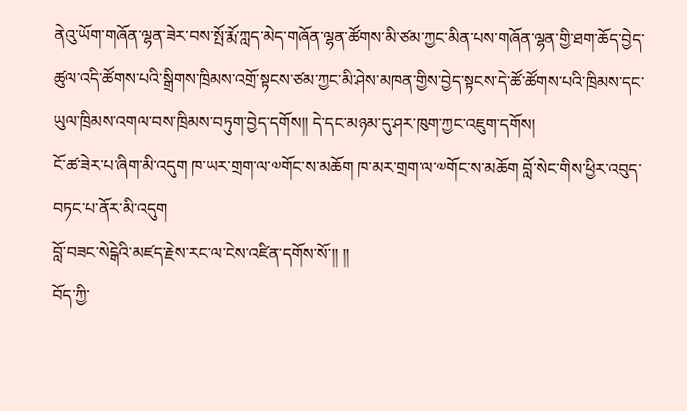ནེའུ་ཡོག་གཞོན་ལྷན་ཟེར་བས་སྤོ་རྨོ་ཀླད་མེད་གཞོན་ལྷན་ཚོགས་མི་ཙམ་ཀྱང་མིན་པས་གཞོན་ལྷན་གྱི་ཐག་ཆོད་བྱེད་ཚུལ་འདི་ཚོགས་པའི་སྒྲིགས་ཁྲིམས་འགྲོ་སྟངས་ཙམ་ཀྱང་མི་ཤེས་མཁན་གྱིས་བྱེད་སྟངས་དེ་ཚོ་ཚོགས་པའི་ཁྲིམས་དང་ཡུལ་ཁྲིམས་འགལ་བས་ཁྲིམས་བཏུག་བྱེད་དགོས།། དེ་དང་མཉམ་དུ་ཤར་ཁུག་ཀྱང་འཇུག་དགོས།
ངོ་ཚ་ཟེར་པ་ཞིག་མི་འདུག ཁ་ཡར་གྲག་ལ་༧གོང་ས་མཆོག ཁ་མར་གྲག་ལ་༧གོང་ས་མཆོག བློ་སེང་གིས་ཕྱིར་འབུད་བཏང་པ་ནོར་མི་འདུག
བློ་བཟང་སེངྒེའི་མཛད་རྗེས་རང་ལ་ངེས་འཛིན་དགོས་སོ་།། །།
བོད་ཀྱི་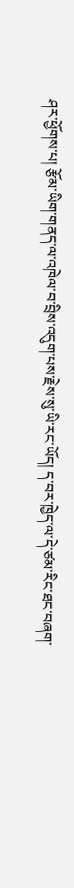ཤར་ཕྱོགས་པ། རྩོམ་ཡིག་གནད་ལ་འཁེལ་བ་བྲིས་འདུག་པས་རྗེས་སུ་ཡི་རང་ཡོད། ད་བར་ཁྱེད་ལ་དེ་ཙམ་རིང་ཐང་བཞག་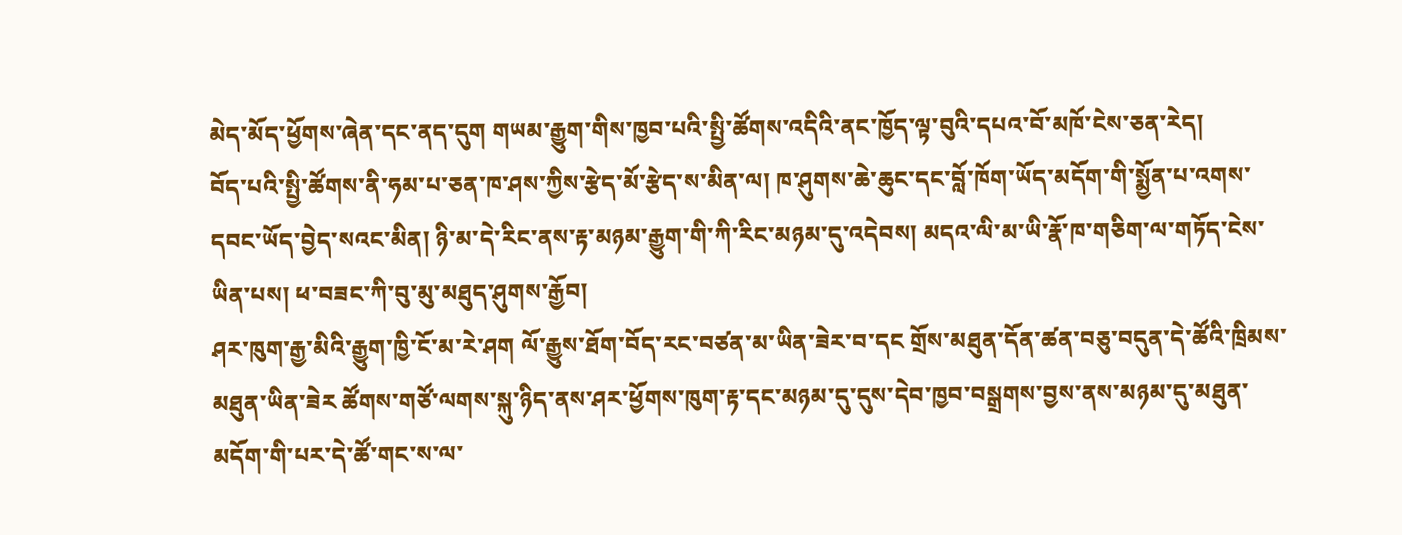མེད་མོད་ཕྱོགས་ཞེན་དང་ནད་དུག གཡམ་རྒྱུག་གིས་ཁྱབ་པའི་སྤྱི་ཚོགས་འདིའི་ནང་ཁྱོད་ལྟ་བུའི་དཔའ་བོ་མཁོ་ངེས་ཅན་རེད།
བོད་པའི་སྤྱི་ཚོགས་ནི་ཧམ་པ་ཅན་ཁ་ཤས་ཀྱིས་རྩེད་མོ་རྩེད་ས་མིན་ལ། ཁ་ཤུགས་ཆེ་ཆུང་དང་བློ་ཁོག་ཡོད་མདོག་གི་སྨྱོན་པ་འགས་དབང་ཡོད་བྱེད་སའང་མིན། ཉི་མ་དེ་རིང་ནས་རྟ་མཉམ་རྒྱུག་གི་ཀི་རིང་མཉམ་དུ་འདེབས། མདའ་ལི་མ་ཡི་རྣོ་ཁ་གཅིག་ལ་གཏོད་ངེས་ཡིན་པས། ཕ་བཟང་ཀི་བུ་མུ་མཐུད་ཤུགས་རྒྱོབ།
ཤར་ཁུག་རྒྱ་མིའི་རྒྱུག་ཁྱི་ངོ་མ་རེ་ཤག ལོ་རྒྱུས་ཐོག་བོད་རང་བཙན་མ་ཡིན་ཟེར་བ་དང གྲོས་མཐུན་དོན་ཚན་བཅུ་བདུན་དེ་ཚོའི་ཁྲིམས་མཐུན་ཡིན་ཟེར ཚོགས་གཙོ་ལགས་སྐུ་ཉིད་ནས་ཤར་ཕྱོགས་ཁུག་རྟ་དང་མཉམ་དུ་དུས་དེབ་ཁྱབ་བསྒྲགས་བྱས་ནས་མཉམ་དུ་མཐུན་མདོག་གི་པར་དེ་ཚོ་གང་ས་ལ་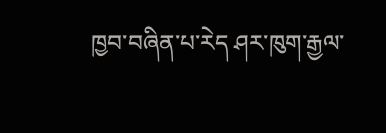ཁྱབ་བཞིན་པ་རེད ཤར་ཁུག་རྒྱལ་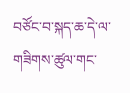བཙོང་བ་སྐད་ཆ་དེ་ལ་གཟིགས་ཚུལ་གང་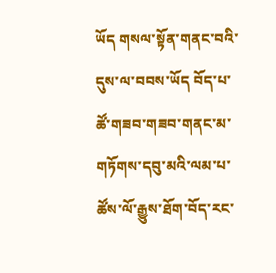ཡོད གསལ་སྟོན་གནང་བའི་དུས་ལ་བབས་ཡོད བོད་པ་ཚོ་གཟབ་གཟབ་གནང་མ་གཏོགས་དབུ་མའི་ལམ་པ་ཚོས་ལོ་རྒྱུས་ཐོག་བོད་རང་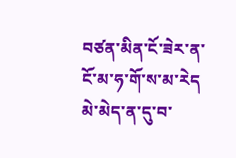བཙན་མིན་ངོ་ཟེར་ན་ངོ་མ་ཧ་གོ་ས་མ་རེད མེ་མེད་ན་དུ་བ་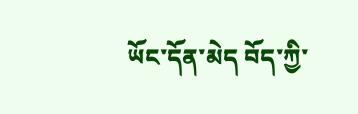ཡོང་དོན་མེད བོད་ཀྱི་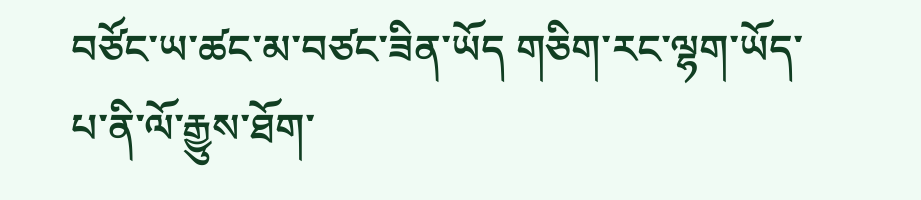བཙོང་ཡ་ཚང་མ་བཙང་ཟིན་ཡོད གཅིག་རང་ལྷག་ཡོད་པ་ནི་ལོ་རྒྱུས་ཐོག་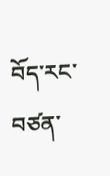བོད་རང་བཙན་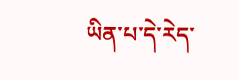ཡིན་པ་དེ་རེད་